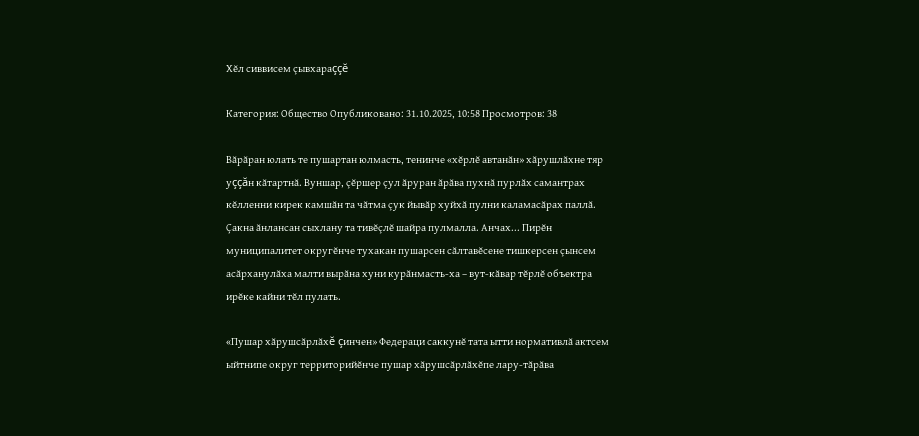Хĕл сиввисем çывхараççĕ

Категория: Общество Опубликовано: 31.10.2025, 10:58 Просмотров: 38

Вăрăран юлать те пушартан юлмасть, тенинче «хĕрлĕ автанăн» хăрушлăхне тяр уççăн кăтартнă. Вуншар, çĕршер çул ăруран ăрăва пухнă пурлăх самантрах кĕлленни кирек камшăн та чăтма çук йывăр хуйхă пулни каламасăрах паллă. Çакна ăнлансан сыхлану та тивĕçлĕ шайра пулмалла. Анчах... Пирĕн муниципалитет округĕнче тухакан пушарсен сăлтавĕсене тишкерсен çынсем асăрханулăха малти вырăна хуни курăнмасть-ха – вут-кăвар тĕрлĕ объектра ирĕке кайни тĕл пулать.

«Пушар хăрушсăрлăхĕ çинчен» Федераци саккунĕ тата ытти нормативлă актсем ыйтнипе округ территорийĕнче пушар хăрушсăрлăхĕпе лару-тăрăва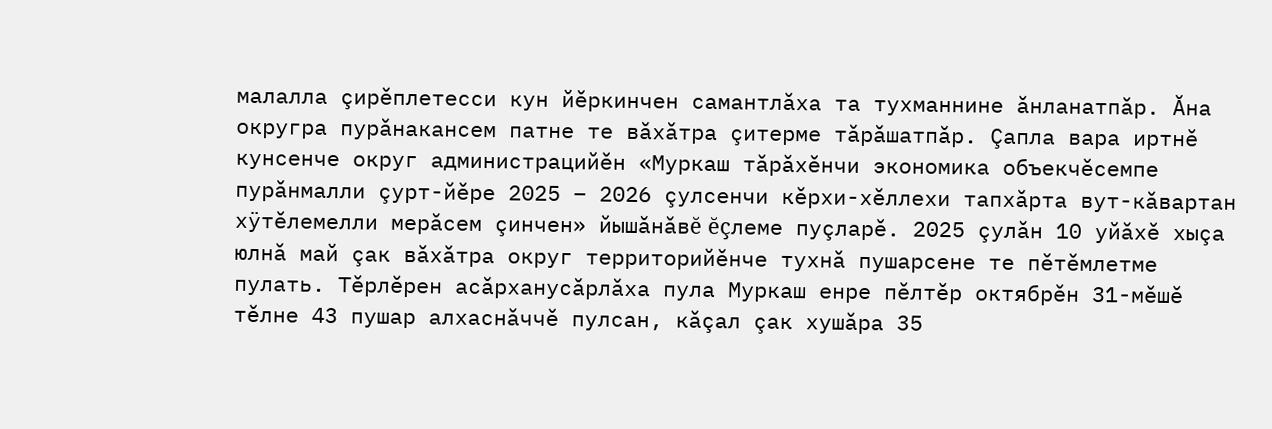малалла çирĕплетесси кун йĕркинчен самантлăха та тухманнине ăнланатпăр. Ăна округра пурăнакансем патне те вăхăтра çитерме тăрăшатпăр. Çапла вара иртнĕ кунсенче округ администрацийĕн «Муркаш тăрăхĕнчи экономика объекчĕсемпе пурăнмалли çурт-йĕре 2025 – 2026 çулсенчи кĕрхи-хĕллехи тапхăрта вут-кăвартан хÿтĕлемелли мерăсем çинчен» йышăнăвĕ ĕçлеме пуçларĕ. 2025 çулăн 10 уйăхĕ хыçа юлнă май çак вăхăтра округ территорийĕнче тухнă пушарсене те пĕтĕмлетме пулать. Тĕрлĕрен асăрханусăрлăха пула Муркаш енре пĕлтĕр октябрĕн 31-мĕшĕ тĕлне 43 пушар алхаснăччĕ пулсан, кăçал çак хушăра 35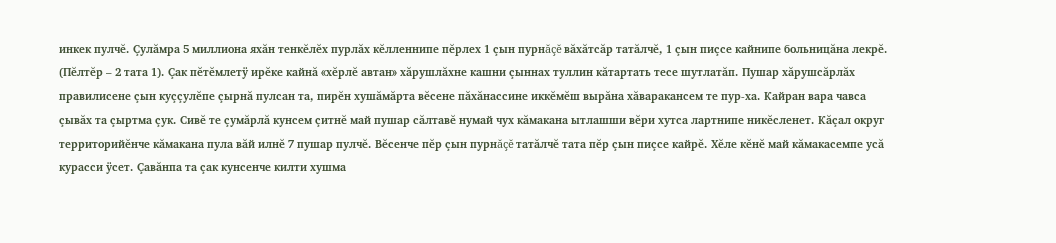инкек пулчĕ. Çулăмра 5 миллиона яхăн тенкĕлĕх пурлăх кĕлленнипе пĕрлех 1 çын пурнăçĕ вăхăтсăр татăлчĕ, 1 çын пиçсе кайнипе больницăна лекрĕ. (Пĕлтĕр – 2 тата 1). Çак пĕтĕмлетÿ ирĕке кайнă «хĕрлĕ автан» хăрушлăхне кашни çыннах туллин кăтартать тесе шутлатăп. Пушар хăрушсăрлăх правилисене çын куççулĕпе çырнă пулсан та, пирĕн хушăмăрта вĕсене пăхăнассине иккĕмĕш вырăна хăваракансем те пур-ха. Кайран вара чавса çывăх та çыртма çук. Сивĕ те çумăрлă кунсем çитнĕ май пушар сăлтавĕ нумай чух кăмакана ытлашши вĕри хутса лартнипе никĕсленет. Кăçал округ территорийĕнче кăмакана пула вăй илнĕ 7 пушар пулчĕ. Вĕсенче пĕр çын пурнăçĕ татăлчĕ тата пĕр çын пиçсе кайрĕ. Хĕле кĕнĕ май кăмакасемпе усă курасси ÿсет. Çавăнпа та çак кунсенче килти хушма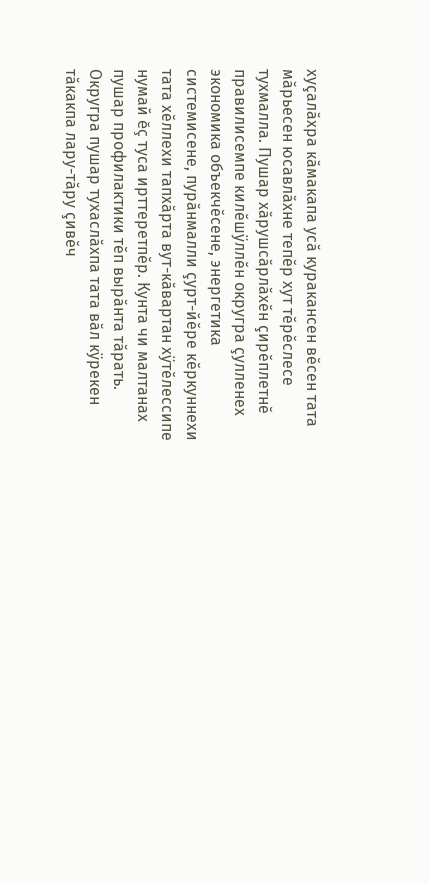хуçалăхра кăмакапа усă куракансен вĕсен тата мăрьесен юсавлăхне тепĕр хут тĕрĕслесе тухмалла. Пушар хăрушсăрлăхĕн çирĕплетнĕ правилисемпе килĕшÿллĕн округра çулленех экономика объекчĕсене, энергетика системисене, пурăнмалли çурт-йĕре кĕркуннехи тата хĕллехи тапхăрта вут-кăвартан хÿтĕлессипе нумай ĕç туса ирттеретпĕр. Кунта чи малтанах пушар профилактики тĕп вырăнта тăрать. Округра пушар тухаслăхпа тата вăл кÿрекен тăкакпа лару-тăру çивĕч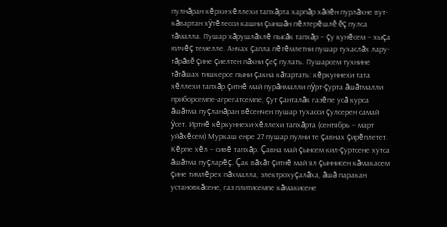пулнăран кĕрхи-хĕллехи тапхăрта харпăр хăйĕн пурлăхне вут-кăвартан хÿтĕлесси кашни çыншăн пĕлтерĕшлĕ ĕç пулса тăмалла. Пушар хăрушлăхлĕ пысăк тапхăр – çу кунĕсем – хыçа юлчĕç темелле. Анчах çапла пĕтĕмлетни пушар тухаслăх лару-тăрăвĕ çине çиелтен пăхни çеç пулать. Пушарсем тухнине тăтăшах тишкерсе пыни çакна кăтартать: кĕркуннехи тата хĕллехи тапхăр çитнĕ май пурăнмалли пÿрт-çурта ăшăтмалли приборсемпе-агрегатсемпе, çут çанталăк газĕпе усă курса ăшăтма пуçланăран вĕсенчен пушар тухасси çулсерен самай ÿсет. Иртнĕ кĕркуннехи-хĕллехи тапхăрта (сентябрь – март уйăхĕсем) Муркаш енре 27 пушар пулни те çавнах çирĕплетет. Кĕрпе хĕл – сивĕ тапхăр. Çавна май çынсем кил-çуртсене хутса ăшăтма пуçларĕç. Çак вăхăт çитнĕ май ял çыннисен кăмакасем çине тимлĕрех пăхмалла, электрохуçалăха, ăшă паракан установкăсене, газ плитисемпе кăмакисене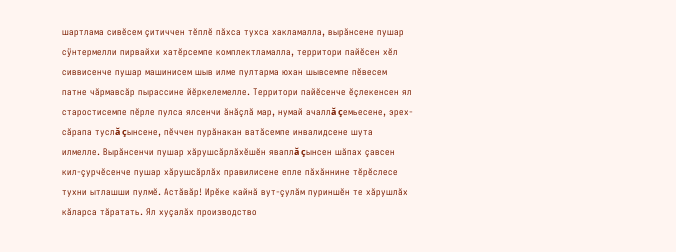шартлама сивĕсем çитиччен тĕплĕ пăхса тухса хакламалла, вырăнсене пушар сÿнтермелли пирвайхи хатĕрсемпе комплектламалла, территори пайĕсен хĕл сиввисенче пушар машинисем шыв илме пултарма юхан шывсемпе пĕвесем патне чăрмавсăр пырассине йĕркелемелле. Территори пайĕсенче ĕçлекенсен ял старостисемпе пĕрле пулса ялсенчи ăнăçлă мар, нумай ачаллă çемьесене, эрех-сăрапа туслă çынсене, пĕччен пурăнакан ватăсемпе инвалидсене шута илмелле. Вырăнсенчи пушар хăрушсăрлăхĕшĕн яваплă çынсен шăпах çавсен кил-çурчĕсенче пушар хăрушсăрлăх правилисене епле пăхăннине тĕрĕслесе тухни ытлашши пулмĕ. Астăвăр! Ирĕке кайнă вут-çулăм пуриншĕн те хăрушлăх кăларса тăратать. Ял хуçалăх производство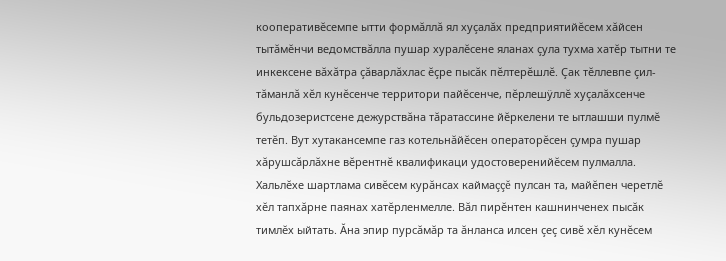кооперативĕсемпе ытти формăллă ял хуçалăх предприятийĕсем хăйсен тытăмĕнчи ведомствăлла пушар хуралĕсене яланах çула тухма хатĕр тытни те инкексене вăхăтра çăварлăхлас ĕçре пысăк пĕлтерĕшлĕ. Çак тĕллевпе çил-тăманлă хĕл кунĕсенче территори пайĕсенче, пĕрлешÿллĕ хуçалăхсенче бульдозеристсене дежурствăна тăратассине йĕркелени те ытлашши пулмĕ тетĕп. Вут хутакансемпе газ котельнăйĕсен операторĕсен çумра пушар хăрушсăрлăхне вĕрентнĕ квалификаци удостоверенийĕсем пулмалла. Хальлĕхе шартлама сивĕсем курăнсах каймаççĕ пулсан та, майĕпен черетлĕ хĕл тапхăрне паянах хатĕрленмелле. Вăл пирĕнтен кашнинченех пысăк тимлĕх ыйтать. Ăна эпир пурсăмăр та ăнланса илсен çеç сивĕ хĕл кунĕсем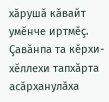хăрушă кăвайт умĕнче иртмĕç. Çавăнпа та кĕрхи-хĕллехи тапхăрта асăрханулăха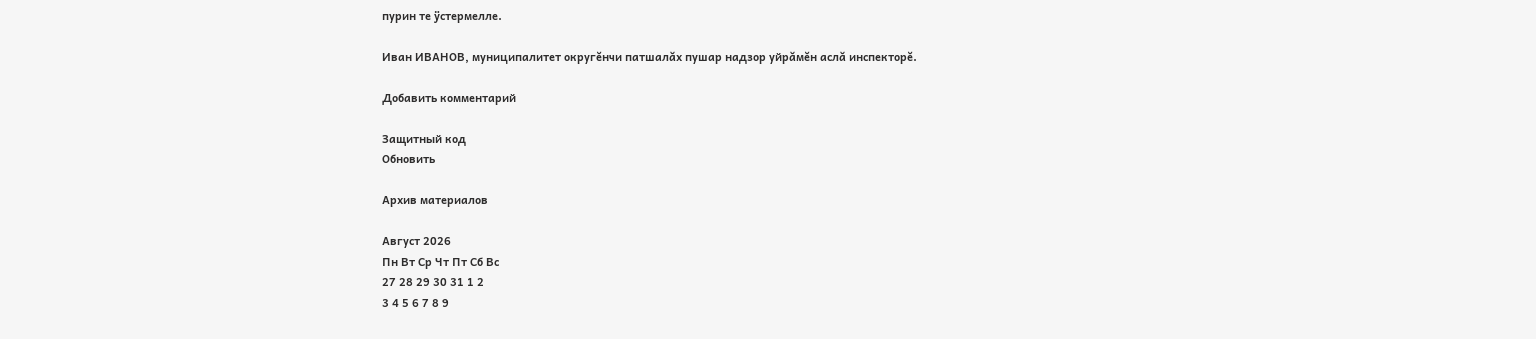пурин те ÿстермелле.

Иван ИВАНОВ, муниципалитет округĕнчи патшалăх пушар надзор уйрăмĕн аслă инспекторĕ.

Добавить комментарий

Защитный код
Обновить

Архив материалов

Август 2026
Пн Вт Ср Чт Пт Сб Вс
27 28 29 30 31 1 2
3 4 5 6 7 8 9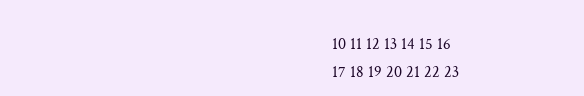10 11 12 13 14 15 16
17 18 19 20 21 22 23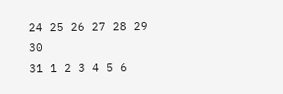24 25 26 27 28 29 30
31 1 2 3 4 5 6